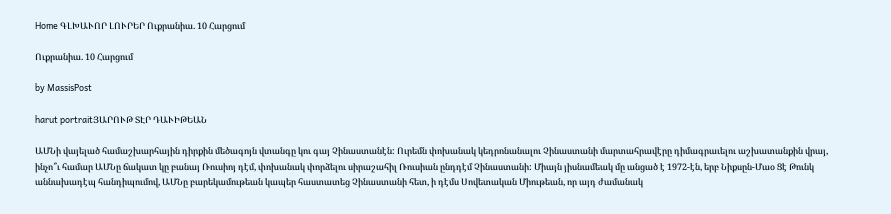Home ԳԼԽԱՒՈՐ ԼՈՒՐԵՐ Ուքրանիա. 10 Հարցում

Ուքրանիա. 10 Հարցում

by MassisPost

harut portraitՅԱՐՈՒԹ ՏԷՐ ԴԱՒԻԹԵԱՆ

ԱՄՆի վայելած համաշխարհային դիրքին մեծագոյն վտանգը կու գայ Չինաստանէն: Ուրեմն փոխանակ կեդրոնանալու Չինաստանի մարտահրավէրը դիմագրաւելու աշխատանքին վրայ, ինչո՞ւ համար ԱՄՆը ճակատ կը բանայ Ռուսիոյ դէմ, փոխանակ փորձելու սիրաշահիլ Ռուսիան ընդդէմ Չինաստանի: Միայն յիսնամեակ մը անցած է 1972-էն, երբ Նիքսըն-Մաօ Ցէ Թունկ աննախադէպ հանդիպումով, ԱՄՆը բարեկամութեան կապեր հաստատեց Չինաստանի հետ, ի դէմս Սովետական Միութեան, որ այդ ժամանակ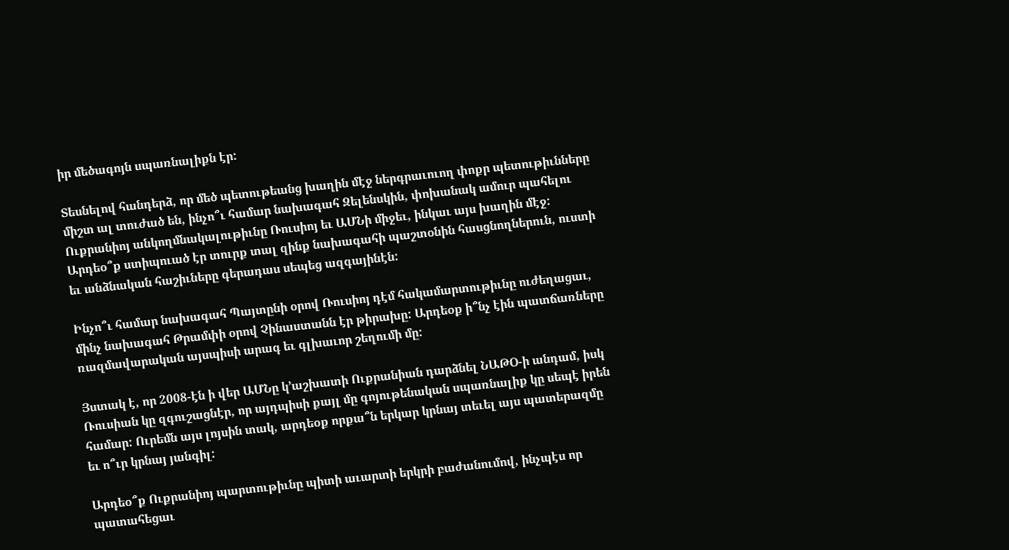իր մեծագոյն սպառնալիքն էր:

Տեսնելով հանդերձ, որ մեծ պետութեանց խաղին մէջ ներգրաւուող փոքր պետութիւնները միշտ ալ տուժած են, ինչո՞ւ համար նախագահ Զելենսկին, փոխանակ ամուր պահելու Ուքրանիոյ անկողմնակալութիւնը Ռուսիոյ եւ ԱՄՆի միջեւ, ինկաւ այս խաղին մէջ: Արդեօ՞ք ստիպուած էր տուրք տալ զինք նախագահի պաշտօնին հասցնողներուն, ուստի եւ անձնական հաշիւները գերադաս սեպեց ազգայինէն:

Ինչո՞ւ համար նախագահ Պայտընի օրով Ռուսիոյ դէմ հակամարտութիւնը ուժեղացաւ, մինչ նախագահ Թրամփի օրով Չինաստանն էր թիրախը: Արդեօք ի՞նչ էին պատճառները ռազմավարական այսպիսի արագ եւ գլխաւոր շեղումի մը:

Յստակ է, որ 2008-էն ի վեր ԱՄՆը կ’աշխատի Ուքրանիան դարձնել ՆԱԹՕ-ի անդամ, իսկ Ռուսիան կը զգուշացնէր, որ այդպիսի քայլ մը գոյութենական սպառնալիք կը սեպէ իրեն համար: Ուրեմն այս լոյսին տակ, արդեօք որքա՞ն երկար կրնայ տեւել այս պատերազմը եւ ո՞ւր կրնայ յանգիլ:

Արդեօ՞ք Ուքրանիոյ պարտութիւնը պիտի աւարտի երկրի բաժանումով, ինչպէս որ պատահեցաւ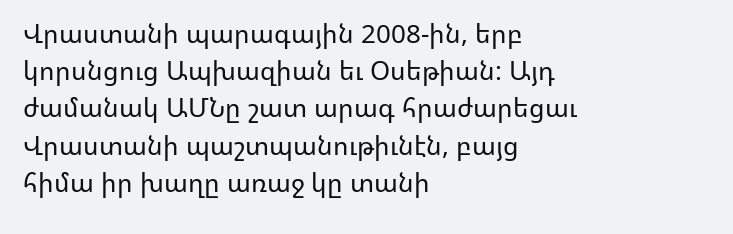Վրաստանի պարագային 2008-ին, երբ կորսնցուց Ապխազիան եւ Օսեթիան: Այդ ժամանակ ԱՄՆը շատ արագ հրաժարեցաւ Վրաստանի պաշտպանութիւնէն, բայց հիմա իր խաղը առաջ կը տանի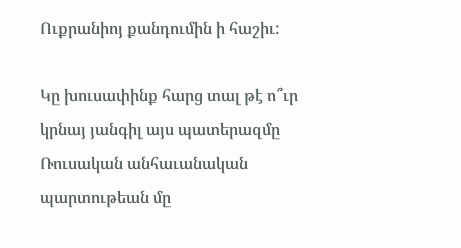Ուքրանիոյ քանդումին ի հաշիւ:

Կը խուսափինք հարց տալ թէ ո՞ւր կրնայ յանգիլ այս պատերազմը Ռուսական անհաւանական պարտութեան մը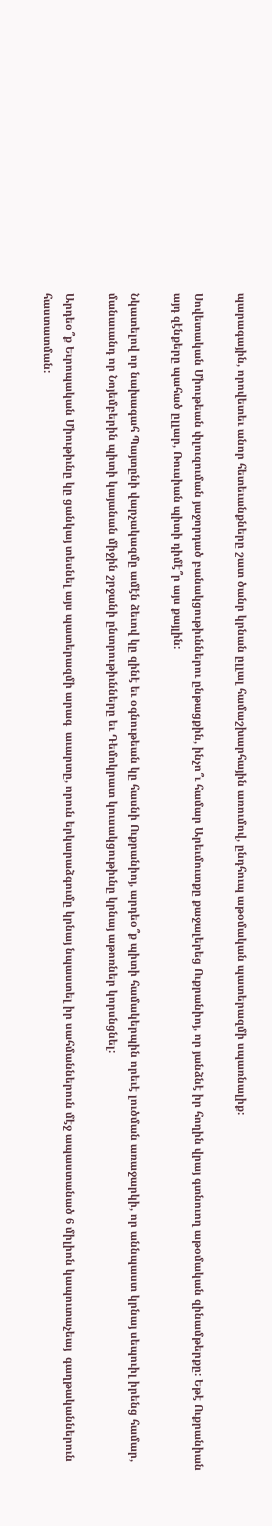պարագային, որովետեւ անոր հետեւանքները շատ ծանր կրնան ըլլալ համաշխարհային առումով, ընդհուպ աթօմական պատերազմի սպառնալիք:

Սովետական Միութեան փլուզուման յաջորդած բանակցութիւններու ընթացքին, ինչո՞ւ համար Արեւմուտքը քաջալերեց Ուքրանիոյ, որ յանձնէ իր հողին վրայ գտնուող աթօմական զինամթերքը: Եթէ Ուքրանիան այդ զէնքերը պահած ըլլար, Ռուսիան պիտի դիմէ՞ր այս քայլին:

Նկատելով որ նախագահ Պայտընի վարչակազմը ամէն ձեւով կը զինէ եւ օգնութեան կը հասնի Ուքրանիոյ, արդեօ՞ք պիտի համակերպին որեւէ լուծման առաջարկի, որ աննպաստ կրնայ սեպուիլ իրենց համար, մանաւանդ որ Նոյեմբերին պիտի կայանան միջին շրջանի ընտրութիւնները եւ Դեմոկրատ կուսակցութիւնը կրնայ աթոռներ կորսնցնել:

Արդեօ՞ք Եւրոպական Միութիւնը կը ցանկայ տեսնել այս պատերազմի արագ  աւարտը, որուն երկարաձգումը կրնայ նպաստել իր սահմաններուն մէջ ապաստանած 6 միլիոն կապուտաչեայ  գաղթականներուն հաստատման: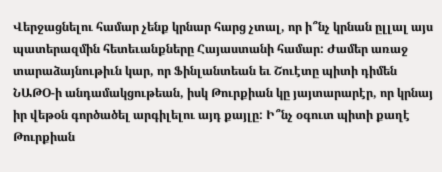Վերջացնելու համար չենք կրնար հարց չտալ, որ ի՞նչ կրնան ըլլալ այս պատերազմին հետեւանքները Հայաստանի համար: Ժամեր առաջ տարաձայնութիւն կար, որ Ֆինլանտեան եւ Շուէտը պիտի դիմեն ՆԱԹՕ-ի անդամակցութեան, իսկ Թուրքիան կը յայտարարէր, որ կրնայ իր վեթօն գործածել արգիլելու այդ քայլը: Ի՞նչ օգուտ պիտի քաղէ Թուրքիան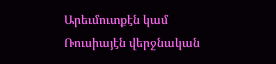Արեւմուտքէն կամ Ռուսիայէն վերջնական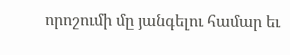որոշումի մը յանգելու համար եւ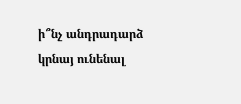ի՞նչ անդրադարձ կրնայ ունենալ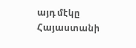այդ մէկը Հայաստանի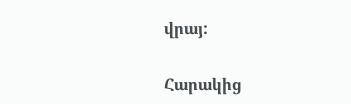վրայ:

Հարակից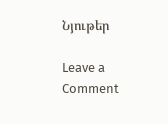Նյութեր

Leave a Comment